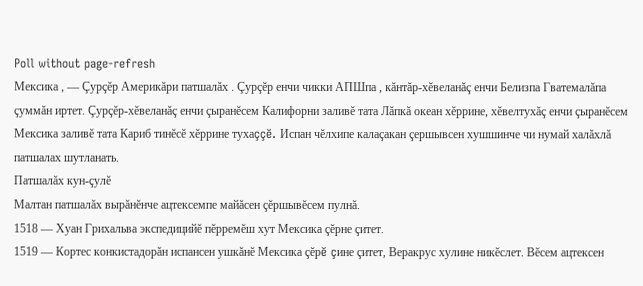Poll without page-refresh
Мексика , — Çурçĕр Америкăри патшалăх . Çурçĕр енчи чикки АПШпа , кăнтăр-хĕвеланăç енчи Белизпа Гватемалăпа çуммăн иртет. Çурçĕр-хĕвеланăç енчи çыранĕсем Калифорни заливĕ тата Лăпкă океан хĕррине, хĕвелтухăç енчи çыранĕсем Мексика заливĕ тата Кариб тинĕсĕ хĕррине тухаççĕ. Испан чĕлхипе калаçакан çершывсен хушшинче чи нумай халăхлă патшалах шутланать.
Патшалăх кун-çулĕ
Малтан патшалăх вырăнĕнче ацтексемпе майăсен çĕршывĕсем пулнă.
1518 — Хуан Грихальва экспедицийĕ пĕрремĕш хут Мексика çĕрне çитет.
1519 — Кортес конкистадорăн испансен ушкăнĕ Мексика çĕрĕ çине çитет, Веракрус хулине никĕслет. Вĕсем ацтексен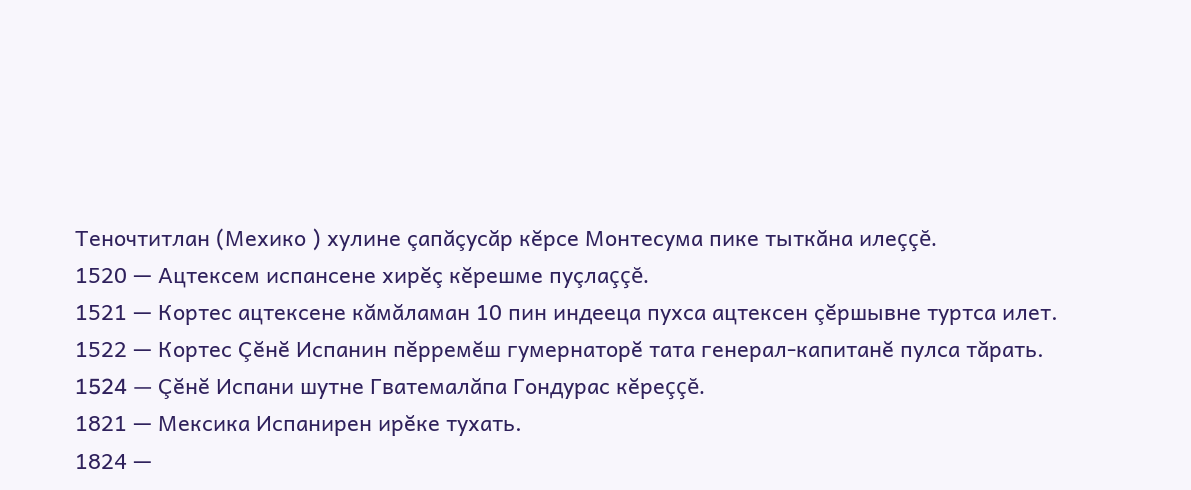Теночтитлан (Мехико ) хулине çапăçусăр кĕрсе Монтесума пике тыткăна илеççĕ.
1520 — Ацтексем испансене хирĕç кĕрешме пуçлаççĕ.
1521 — Кортес ацтексене кăмăламан 10 пин индееца пухса ацтексен çĕршывне туртса илет.
1522 — Кортес Çĕнĕ Испанин пĕрремĕш гумернаторĕ тата генерал-капитанĕ пулса тăрать.
1524 — Çĕнĕ Испани шутне Гватемалăпа Гондурас кĕреççĕ.
1821 — Мексика Испанирен ирĕке тухать.
1824 —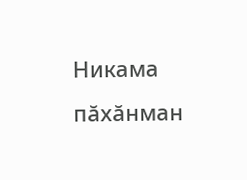Никама пăхăнман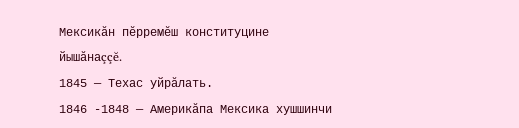Мексикăн пĕрремĕш конституцине йышăнаççĕ.
1845 — Техас уйрăлать.
1846 -1848 — Америкăпа Мексика хушшинчи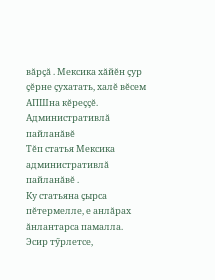вăрçă . Мексика хăйĕн çур çĕрне çухатать, халĕ вĕсем АПШна кĕреççĕ.
Административлă пайланăвĕ
Тĕп статья Мексика административлă пайланăвĕ .
Ку статьяна çырса пĕтермелле, е анлăрах ăнлантарса памалла.
Эсир тӳрлетсе,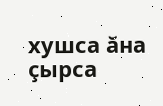хушса ăна çырса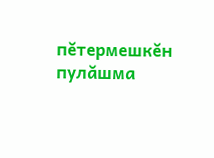пĕтермешкĕн пулăшма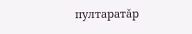пултаратăр